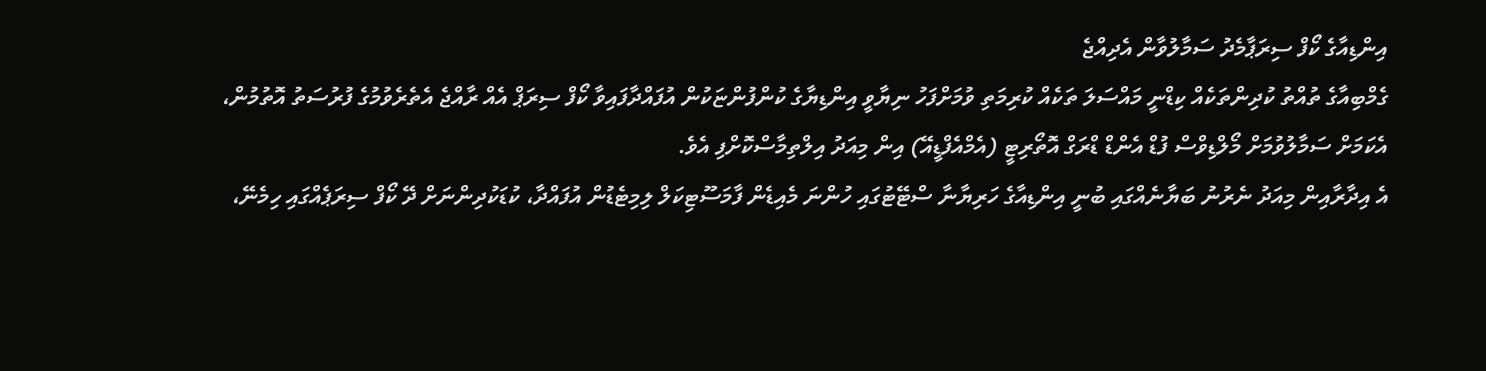އިންޑިއާގެ ކޯފް ސިރަޕާމެދު ސަމާލުވާން އެދިއްޖެ
ގެމްބިއާގެ ތުއްތު ކުދިންތަކެއް ކިޑްނީ މައްސަލަ ތަކެއް ކުރިމަތި ވުމަށްފަހު ނިޔާވީ އިންޑިޔާގެ ކުންފުންޏަކުން އުފައްދާފައިވާ ކޯފް ސިރަޕް އެއް ރާއްޖެ އެތެރެވުމުގެ ފުރުސަތު އޮތުމުން، އެކަމަށް ސަމާލުވުމަށް މޯލްޑިވްސް ފުޑް އެންޑް ޑްރަގް އޮތޯރިޓީ (އެމްއެފްޑީއޭ) އިން މިއަދު އިލްތިމާސްކޮށްފި އެވެ.
އެ އިދާރާއިން މިއަދު ނެރުނު ބަޔާނެއްގައި ބުނީ އިންޑިއާގެ ހަރިޔާނާ ސްޓޭޓުގައި ހުންނަ މެއިޑެން ފާމަސޫޓިކަލް ލިމިޓެޑުން އުފައްދާ، ކުޑަކުދިންނަށް ދޭ ކޯފް ސިރަޕެއްގައި ހިމެނޭ،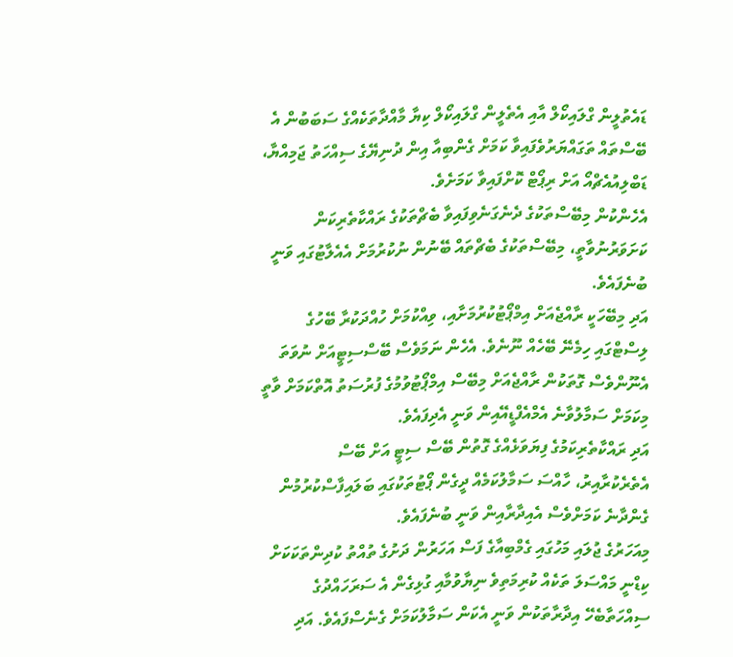ޑައެތުލީން ގްލައިކޯލް އާއި އެތެލީން ގްލައިކޯލް ކިޔާ މާއްދާތަކެއްގެ ސަބަބުން އެ ބޭސްތައް ތަގައްޔަރުވެފައިވާ ކަމަށް ގެންބިއާ އިން ދުނިޔޭގެ ސިއްހަތު ޖަމިއްޔާ، ޑަބްލިއުއެޗްއޯ އަށް ރިޕޯޓް ކޮށްފައިވާ ކަމަށެވެ.
އެހެންކުން މިބޭސްތަކުގެ ދެނެގަނެވިފައިވާ ބެޗްތަކުގެ ރައްކާތެރިކަން ކަށަވަރުނުވާތީ، މިބޭސްތަކުގެ ބެޗްތައް ބޭނުން ނުކުރުމަށް އެއެލާޓުގައި ވަނީ ބުނެފައެވެ.
އަދި މިބޭހަކީ ރާއްޖެއަށް އިމްޕޯޓުކުރުމަށާއި، ވިއްކުމަށް ހުއްދަކުރާ ބޭހުގެ ލިސްޓްގައި ހިމެނޭ ބޭހެއް ނޫނެވެ. އެހެން ނަމަވެސް ބޭސްސިޓީއަށް ނުވަތަ އެނޫންވެސް ގޮތަކުން ރާއްޖެއަށް މިބޭސް އިމްޕޯޓުވުމުގެ ފުރުސަތު އޮތްކަމަށް ވާތީ މިކަމަށް ސަމާލުވާނެ އެމްއެފްޑީއޭއިން ވަނީ އެދިފައެވެ.
އަދި ރައްކާތެރިކަމުގެ ފިޔަވަޅެއްގެ ގޮތުން ބޭސް ސިޓީ އަށް ބޭސް އެތެރެކުރާއިރު، ހާއްސަ ސަމާލުކަމެއް ދީގެން ޕޯޓުތަކުގައި ބަލައިފާސްކުރުމުން ގެންދާނެ ކަމަށްވެސް އެއިދާރާއިން ވަނީ ބުނެފައެވެ.
މިއަހަރުގެ ޖުލައި މަހުގައި ގެމްބިއާގެ ފަސް އަހަރުން ދަށުގެ ތުއްތު ކުދިންތަކަކަށް ކިޑްނީ މައްސަލަ ތަކެއް ކުރިމަތިވެ ނިޔާވުމާއި ގުޅިގެން އެ ސަރަހައްދުގެ ސިއްހަތާބެހޭ އިދާރާތަކުން ވަނީ އެކަން ސަމާލުކަމަށް ގެނެސްފައެވެ. އަދި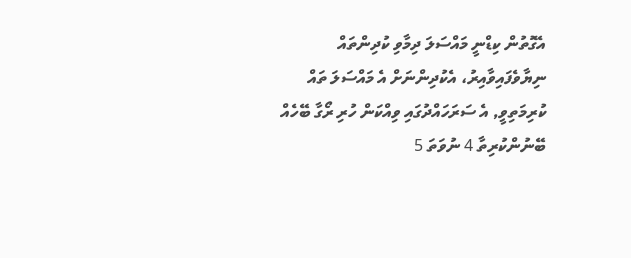އެގޮތުން ކިޑްނީ މައްސަލަ ދިމާވި ކުދިންތައް ނިޔާވެފައިވާއިރު، އެކުދިންނަށް އެ މައްސަލަ ތައް ކުރިމަތިވީ, އެ ސަރަހައްދުގައި ވިއްކަން ހުރި ރޯގާ ބޭހެއް ބޭނުންކުރިތާ 4 ނުވަތަ 5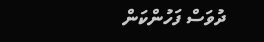ދުވަސް ފަހުންކަން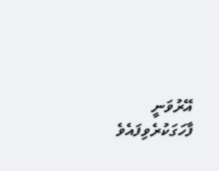އޭރުވަނީ ފާހަގަކުރެވިފައެވެ